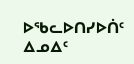ᐅᖃᓚᐅᑎᓯᐅᑏᑦ
ᐃᓄᐃᑦ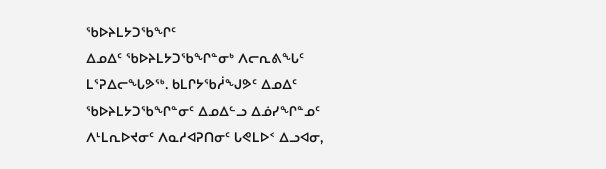ᖃᐅᔨᒪᔭᑐᖃᖏᑦ
ᐃᓄᐃᑦ ᖃᐅᔨᒪᔭᑐᖃᖏᓐᓂᒃ ᐱᓕᕆᕕᖓᑦ ᒪᕐᕈᐃᓕᖓᕗᖅ. ᑲᒪᒋᔭᖃᓲᖑᕗᑦ ᐃᓄᐃᑦ ᖃᐅᔨᒪᔭᑐᖃᖏᓐᓂᑦ ᐃᓄᐃᓪᓗ ᐃᓅᓯᖏᓐᓄᑦ ᐱᒻᒪᕆᐅᔪᓂᑦ ᐱᓇᓱᐊᕈᑎᓂᑦ ᒐᕙᒪᐅᑉ ᐃᓗᐊᓂ,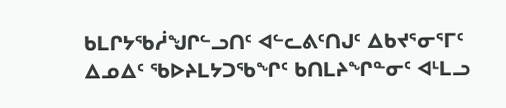ᑲᒪᒋᔭᖃᓲᖑᒋᓪᓗᑎᑦ ᐊᓪᓚᕕᑦᑎᒍᑦ ᐃᑲᔪᕐᓂᕐᒥᑦ ᐃᓄᐃᑦ ᖃᐅᔨᒪᔭᑐᖃᖏᑦ ᑲᑎᒪᔨᖏᓐᓂᑦ ᐊᒻᒪᓗ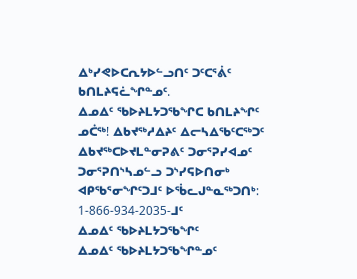ᐃᒃᓯᕙᐅᑕᕆᔭᐅᓪᓗᑎᑦ ᑐᑦᑕᕐᕖᑦ ᑲᑎᒪᔨᕋᓛᖏᓐᓄᑦ.
ᐃᓄᐃᑦ ᖃᐅᔨᒪᔭᑐᖃᖏᑕ ᑲᑎᒪᔨᖏᑦ
ᓄᑖᖅ! ᐃᑲᔪᖅᓱᐃᔨᑦ ᐃᓕᓴᐃᖃᑦᑕᖅᑐᑦ
ᐃᑲᔪᖅᑕᐅᔪᒪᓐᓂᕈᕕᑦ ᑐᓂᕐᕈᓯᐊᓄᑦ ᑐᓂᕐᕈᑎᔅᓴᓄᓪᓗ ᑐᔅᓯᕋᐅᑎᓂᒃ
ᐊᑭᖃᕐᓂᖏᑦᑐᒧᑦ ᐅᖄᓚᒍᓐᓇᖅᑐᑎᒃ: 1-866-934-2035-ᒧᑦ
ᐃᓄᐃᑦ ᖃᐅᔨᒪᔭᑐᖃᖏᑦ
ᐃᓄᐃᑦ ᖃᐅᔨᒪᔭᑐᖃᖏᓐᓄᑦ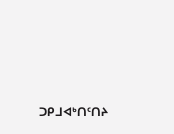ᑐᑭᒧᐊᒃᑎᑦᑎᔨ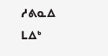ᓱᕕᓇᐃ ᒪᐃᒃ